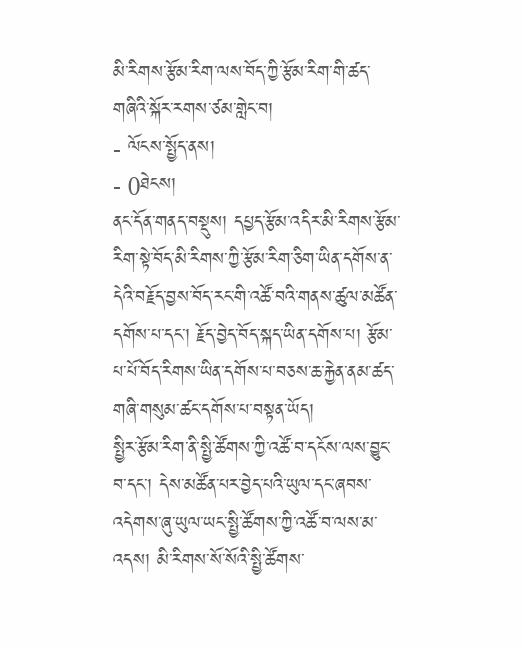མི་རིགས་རྩོམ་རིག་ལས་བོད་ཀྱི་རྩོམ་རིག་གི་ཚད་གཞིའི་སྐོར་རགས་ཙམ་གླེང་བ།
- ལོངས་སྤྱོད་ནས།
- 0ཐེངས།
ནང་དོན་གནད་བསྡུས། དཔྱད་རྩོམ་འདིར་མི་རིགས་རྩོམ་རིག་སྟེ་བོད་མི་རིགས་ཀྱི་རྩོམ་རིག་ཅིག་ཡིན་དགོས་ན་དེའི་བརྗོད་བྱས་བོད་རང་གི་འཚོ་བའི་གནས་ཚུལ་མཚོན་དགོས་པ་དང་། རྗོད་བྱེད་བོད་སྐད་ཡིན་དགོས་པ། རྩོམ་པ་པོ་བོད་རིགས་ཡིན་དགོས་པ་བཅས་ཆ་རྐྱེན་ནམ་ཚད་གཞི་གསུམ་ཚང་དགོས་པ་བསྟན་ཡོད།
སྤྱིར་རྩོམ་རིག་ནི་སྤྱི་ཚོགས་ཀྱི་འཚོ་བ་དངོས་ལས་བྱུང་བ་དང་། དེས་མཚོན་པར་བྱེད་པའི་ཡུལ་དང་ཞབས་འདེགས་ཞུ་ཡུལ་ཡང་སྤྱི་ཚོགས་ཀྱི་འཚོ་བ་ལས་མ་འདས། མི་རིགས་སོ་སོའི་སྤྱི་ཚོགས་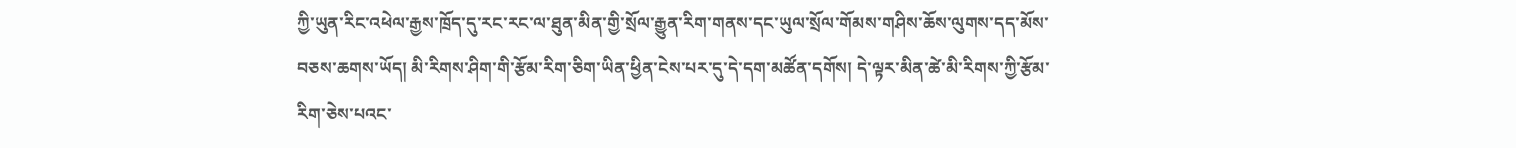ཀྱི་ཡུན་རིང་འཕེལ་རྒྱས་ཁྲོད་དུ་རང་རང་ལ་ཐུན་མིན་གྱི་སྲོལ་རྒྱུན་རིག་གནས་དང་ཡུལ་སྲོལ་གོམས་གཤིས་ཆོས་ལུགས་དད་མོས་བཅས་ཆགས་ཡོད། མི་རིགས་ཤིག་གི་རྩོམ་རིག་ཅིག་ཡིན་ཕྱིན་ངེས་པར་དུ་དེ་དག་མཚོན་དགོས། དེ་ལྟར་མིན་ཚེ་མི་རིགས་ཀྱི་རྩོམ་རིག་ཅེས་པའང་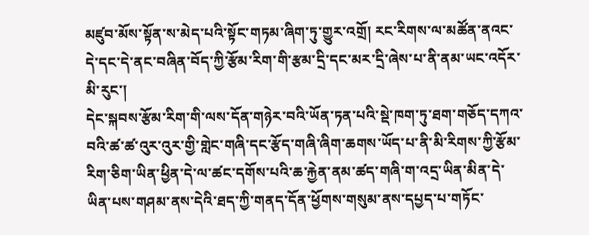མཛུབ་མོས་སྟོན་ས་མེད་པའི་སྟོང་གཏམ་ཞིག་ཏུ་གྱུར་འགྲོ། རང་རིགས་ལ་མཚོན་ནའང་དེ་དང་དེ་ནང་བཞིན་བོད་ཀྱི་རྩོམ་རིག་གི་རྩམ་དྲི་དང་མར་དྲི་ཞེས་པ་ནི་ནམ་ཡང་འདོར་མི་རུང་།
དེང་སྐབས་རྩོམ་རིག་གི་ལས་དོན་གཉེར་བའི་ཡོན་ཏན་པའི་སྡེ་ཁག་ཏུ་ཐག་གཅོད་དཀའ་བའི་ཚ་ཚ་འུར་འུར་གྱི་གླེང་གཞི་དང་རྩོད་གཞི་ཞིག་ཆགས་ཡོད་པ་ནི་མི་རིགས་ཀྱི་རྩོམ་རིག་ཅིག་ཡིན་ཕྱིན་དེ་ལ་ཚང་དགོས་པའི་ཆ་རྐྱེན་ནམ་ཚད་གཞི་ག་འདྲ་ཡིན་མིན་དེ་ཡིན་པས་གཤམ་ནས་དེའི་ཐད་ཀྱི་གནད་དོན་ཕྱོགས་གསུམ་ནས་དཔྱད་པ་གཏོང་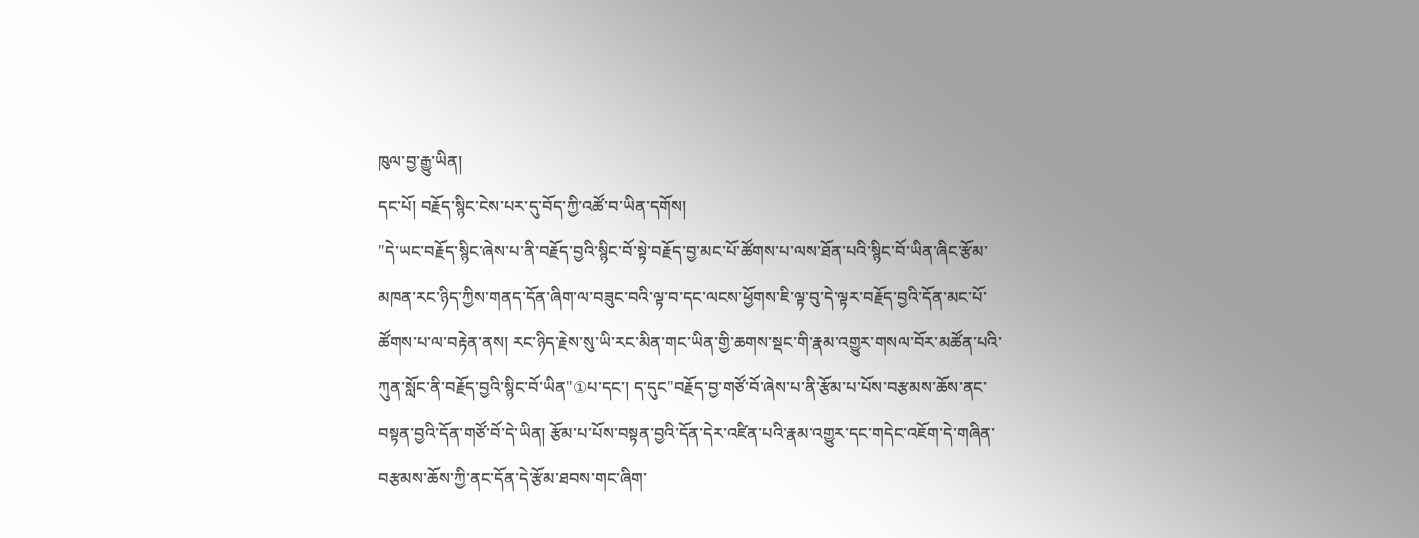ཁུལ་བྱ་རྒྱུ་ཡིན།
དང་པོ། བརྗོད་སྙིང་ངེས་པར་དུ་བོད་ཀྱི་འཚོ་བ་ཡིན་དགོས།
"དེ་ཡང་བརྗོད་སྙིང་ཞེས་པ་ནི་བརྗོད་བྱའི་སྙིང་བོ་སྟེ་བརྗོད་བྱ་མང་པོ་ཚོགས་པ་ལས་ཐོན་པའི་སྙིང་བོ་ཡིན་ཞིང་རྩོམ་མཁན་རང་ཉིད་ཀྱིས་གནད་དོན་ཞིག་ལ་བཟུང་བའི་ལྟ་བ་དང་ལངས་ཕྱོགས་ཇི་ལྟ་བུ་དེ་ལྟར་བརྗོད་བྱའི་དོན་མང་པོ་ཚོགས་པ་ལ་བརྟེན་ནས། རང་ཉིད་རྗེས་སུ་ཡི་རང་མིན་གང་ཡིན་གྱི་ཆགས་སྡང་གི་རྣམ་འགྱུར་གསལ་བོར་མཚོན་པའི་ཀུན་སློང་ནི་བརྗོད་བྱའི་སྙིང་བོ་ཡིན"①པ་དང་། ད་དུང"བརྗོད་བྱ་གཙོ་བོ་ཞེས་པ་ནི་རྩོམ་པ་པོས་བརྩམས་ཆོས་ནང་བསྟན་བྱའི་དོན་གཙོ་བོ་དེ་ཡིན། རྩོམ་པ་པོས་བསྟན་བྱའི་དོན་དེར་འཛིན་པའི་རྣམ་འགྱུར་དང་གདེང་འཇོག་དེ་གཞིན་བརྩམས་ཆོས་ཀྱི་ནང་དོན་དེ་རྩོམ་ཐབས་གང་ཞིག་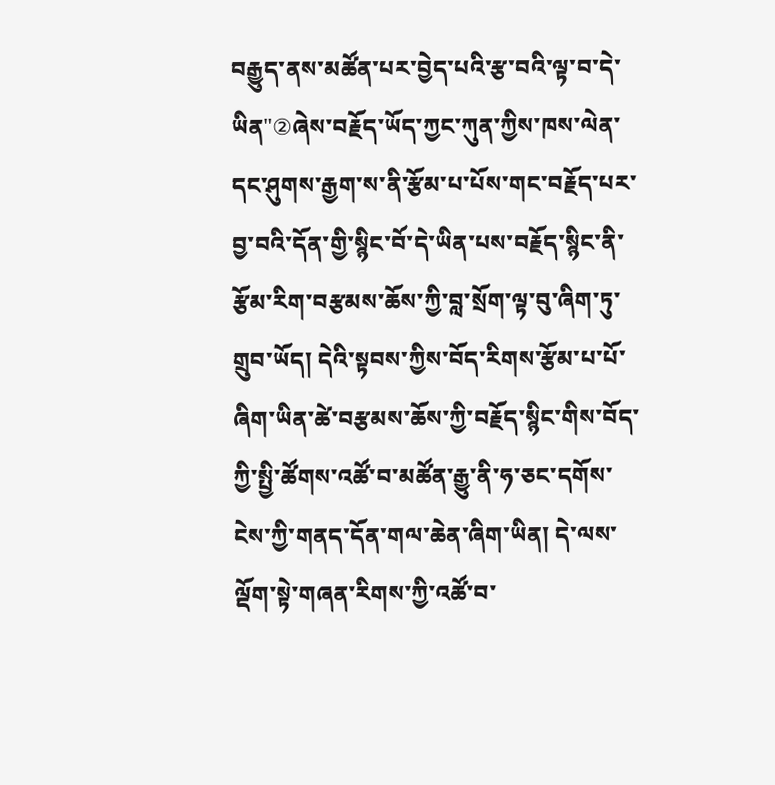བརྒྱུད་ནས་མཚོན་པར་བྱེད་པའི་རྩ་བའི་ལྟ་བ་དེ་ཡིན"②ཞེས་བརྗོད་ཡོད་ཀྱང་ཀུན་ཀྱིས་ཁས་ལེན་དང་ཤུགས་རྒྱག་ས་ནི་རྩོམ་པ་པོས་གང་བརྗོད་པར་བྱ་བའི་དོན་གྱི་སྙིང་བོ་དེ་ཡིན་པས་བརྗོད་སྙིང་ནི་རྩོམ་རིག་བརྩམས་ཆོས་ཀྱི་བླ་སྲོག་ལྟ་བུ་ཞིག་ཏུ་གྲུབ་ཡོད། དེའི་སྟབས་ཀྱིས་བོད་རིགས་རྩོམ་པ་པོ་ཞིག་ཡིན་ཚེ་བརྩམས་ཆོས་ཀྱི་བརྗོད་སྙིང་གིས་བོད་ཀྱི་སྤྱི་ཚོགས་འཚོ་བ་མཚོན་རྒྱུ་ནི་ཧ་ཅང་དགོས་ངེས་ཀྱི་གནད་དོན་གལ་ཆེན་ཞིག་ཡིན། དེ་ལས་ལྡོག་སྟེ་གཞན་རིགས་ཀྱི་འཚོ་བ་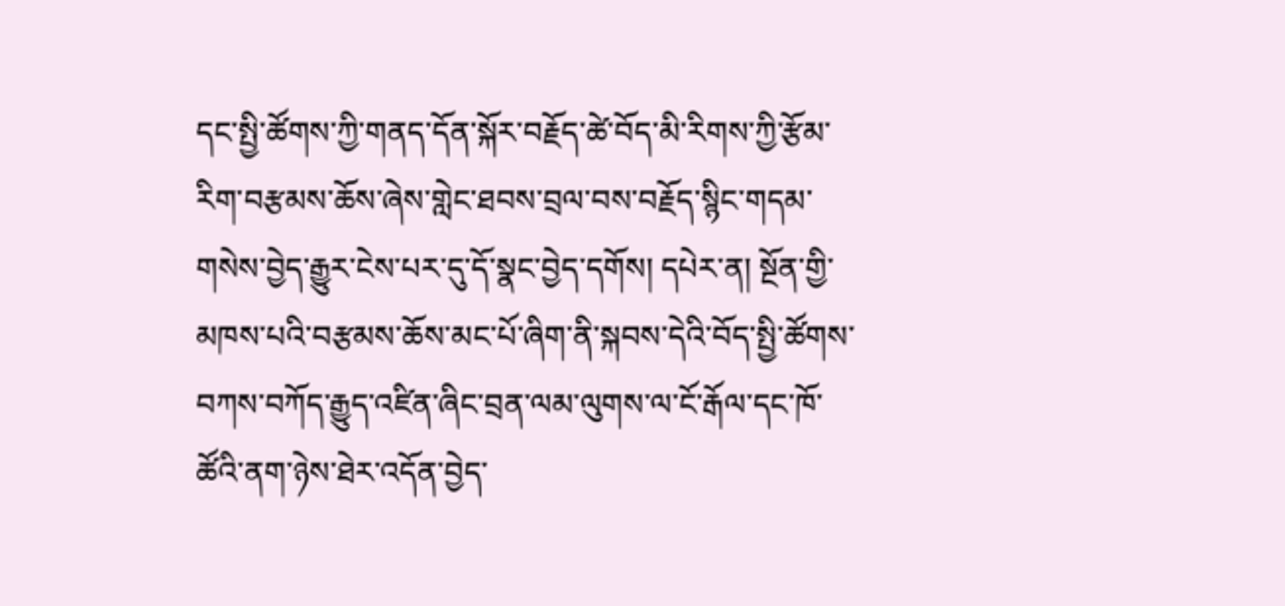དང་སྤྱི་ཚོགས་ཀྱི་གནད་དོན་སྐོར་བརྗོད་ཚེ་བོད་མི་རིགས་ཀྱི་རྩོམ་རིག་བརྩམས་ཆོས་ཞེས་གླེང་ཐབས་བྲལ་བས་བརྗོད་སྙིང་གདམ་གསེས་བྱེད་རྒྱུར་ངེས་པར་དུ་དོ་སྣང་བྱེད་དགོས། དཔེར་ན། སྔོན་གྱི་མཁས་པའི་བརྩམས་ཆོས་མང་པོ་ཞིག་ནི་སྐབས་དེའི་བོད་སྤྱི་ཚོགས་བཀས་བཀོད་རྒྱུད་འཛིན་ཞིང་བྲན་ལམ་ལུགས་ལ་ངོ་རྒོལ་དང་ཁོ་ཚོའི་ནག་ཉེས་ཐེར་འདོན་བྱེད་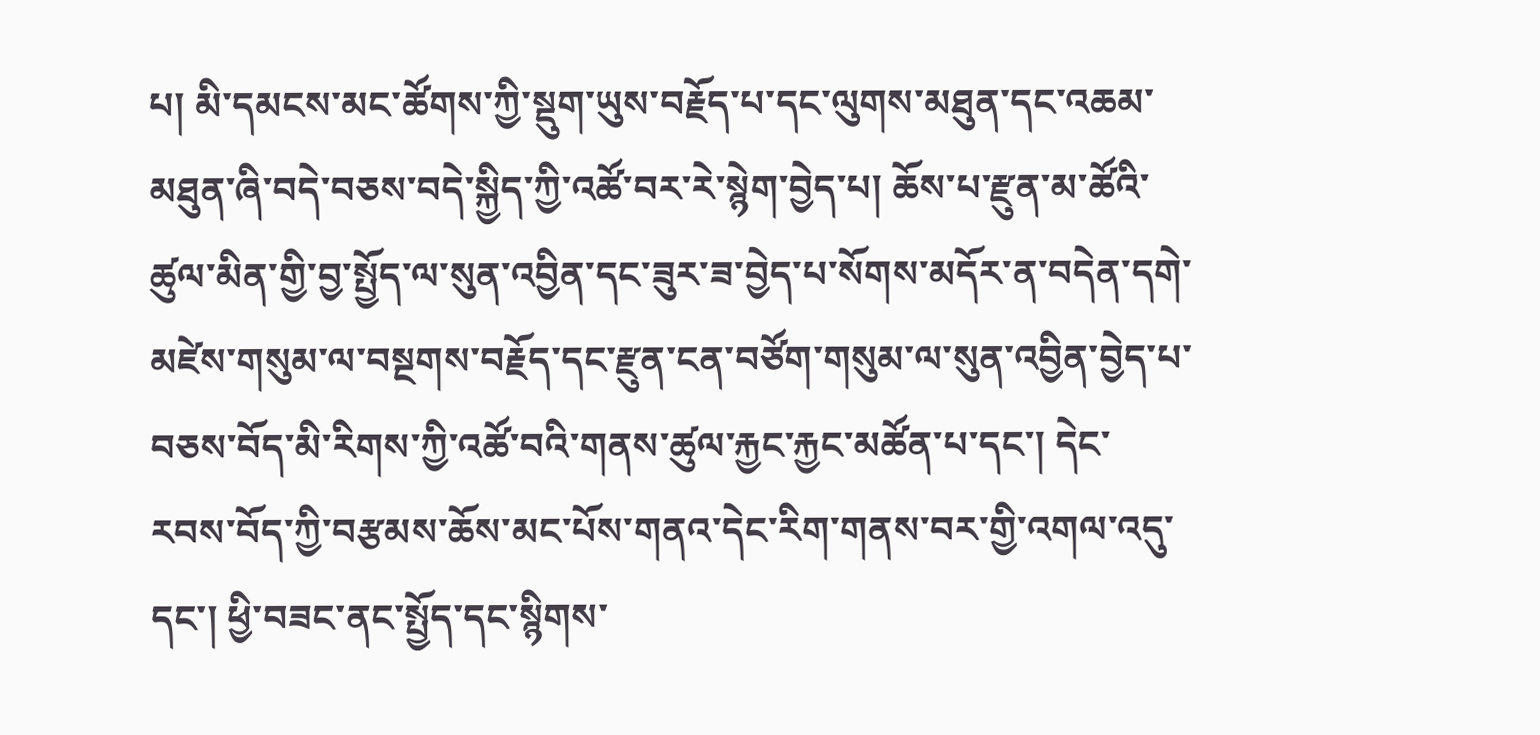པ། མི་དམངས་མང་ཚོགས་ཀྱི་སྡུག་ཡུས་བརྗོད་པ་དང་ལུགས་མཐུན་དང་འཆམ་མཐུན་ཞི་བདེ་བཅས་བདེ་སྐྱིད་ཀྱི་འཚོ་བར་རེ་སྙེག་བྱེད་པ། ཆོས་པ་རྫུན་མ་ཚོའི་ཚུལ་མིན་གྱི་བྱ་སྤྱོད་ལ་སུན་འབྱིན་དང་ཟུར་ཟ་བྱེད་པ་སོགས་མདོར་ན་བདེན་དགེ་མཛེས་གསུམ་ལ་བསྔགས་བརྗོད་དང་རྫུན་ངན་བཙོག་གསུམ་ལ་སུན་འབྱིན་བྱེད་པ་བཅས་བོད་མི་རིགས་ཀྱི་འཚོ་བའི་གནས་ཚུལ་རྐྱང་རྐྱང་མཚོན་པ་དང་། དེང་རབས་བོད་ཀྱི་བརྩམས་ཆོས་མང་པོས་གནའ་དེང་རིག་གནས་བར་གྱི་འགལ་འདུ་དང་། ཕྱི་བཟང་ནང་སྤྱོད་དང་སྙིགས་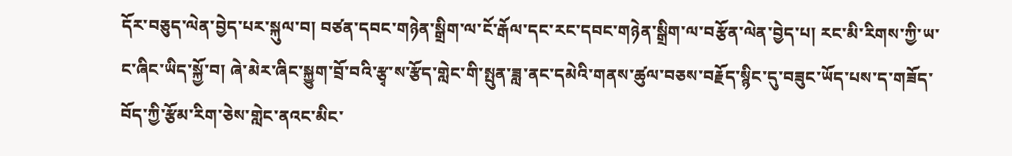དོར་བཅུད་ལེན་བྱེད་པར་སྐུལ་བ། བཙན་དབང་གཉེན་སྒྲིག་ལ་ངོ་རྒོལ་དང་རང་དབང་གཉེན་སྒྲིག་ལ་བརྩོན་ལེན་བྱེད་པ། རང་མི་རིགས་ཀྱི་ཡ་ང་ཞིང་ཡིད་སྐྱོ་བ། ཞེ་མེར་ཞིང་སྐྱུག་བྲོ་བའི་རྩྭ་ས་རྩོད་གླེང་གི་སྤུན་ཟླ་ནང་དམེའི་གནས་ཚུལ་བཅས་བརྗོད་སྙིང་དུ་བཟུང་ཡོད་པས་ད་གཟོད་བོད་ཀྱི་རྩོམ་རིག་ཅེས་གླེང་ནའང་མིང་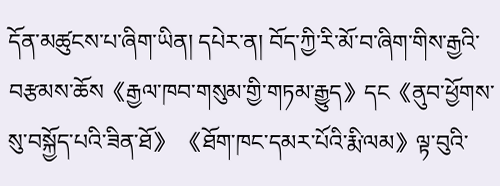དོན་མཚུངས་པ་ཞིག་ཡིན། དཔེར་ན། བོད་ཀྱི་རི་མོ་བ་ཞིག་གིས་རྒྱའི་བརྩམས་ཆོས《རྒྱལ་ཁབ་གསུམ་གྱི་གཏམ་རྒྱུད》དང《ནུབ་ཕྱོགས་སུ་བསྐྱོད་པའི་ཟིན་ཐོ》 《ཐོག་ཁང་དམར་པོའི་རྨི་ལམ》ལྟ་བུའི་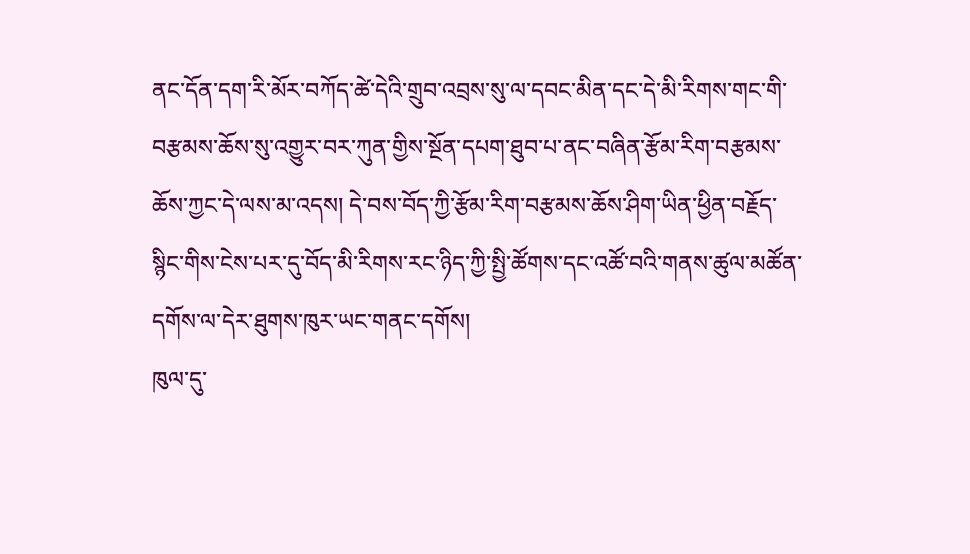ནང་དོན་དག་རི་མོར་བཀོད་ཚེ་དེའི་གྲུབ་འབྲས་སུ་ལ་དབང་མིན་དང་དེ་མི་རིགས་གང་གི་བརྩམས་ཆོས་སུ་འགྱུར་བར་ཀུན་གྱིས་སྔོན་དཔག་ཐུབ་པ་ནང་བཞིན་རྩོམ་རིག་བརྩམས་ཆོས་ཀྱང་དེ་ལས་མ་འདས། དེ་བས་བོད་ཀྱི་རྩོམ་རིག་བརྩམས་ཆོས་ཤིག་ཡིན་ཕྱིན་བརྗོད་སྙིང་གིས་ངེས་པར་དུ་བོད་མི་རིགས་རང་ཉིད་ཀྱི་སྤྱི་ཚོགས་དང་འཚོ་བའི་གནས་ཚུལ་མཚོན་དགོས་ལ་དེར་ཐུགས་ཁུར་ཡང་གནང་དགོས།
ཁུལ་དུ་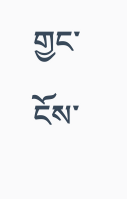གྱང་ངོས་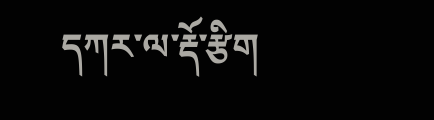དཀར་ལ་རྡོ་རྩིག